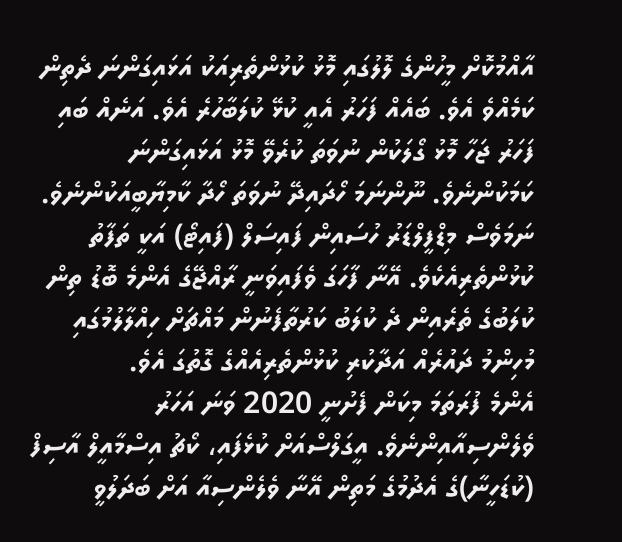އާއްމުކޮށް މީހުންގެ ލޮލުގައި މޮޅު ކުޅުންތެރިއަކު އަޅައިގަންނަ ދެތިން ކަމެއްވެ އެވެ. ބައެއް ފަހަރު އެއީ ކުޅޭ ކުލަބާހުރެ އެވެ. އަނެއް ބައި ފަހަރު ޖަހާ މޮޅު ގޯލަކުން ނުވަތަ ކުރެވޭ މޮޅު އަޅައިގަންނަ ކަމަކުންނެވެ. ނޫންނަމަ ހޯދައިދޭ ނުވަތަ ހޯދާ ކާމިޔާބީއަކުންނެވެ.
ނަމަވެސް މިޑްފީލްޑަރު ހުސައިން ފައިސަލް (ފައިޓޯ) އަކީ ތަފާތު ކުޅުންތެރިއެކެވެ. އޭނާ ފާހަގަ ވެފައިވަނީ ރާއްޖޭގެ އެންމެ ބޮޑު ތިން ކުލަބުގެ ތެރެއިން ދެ ކުލަބު ކަރުތާފެނުން މައްޗަށް ހިއްލާލުމުގައި މުހިންމު ދައުރެއް އަދާކުރި ކުޅުންތެރިއެއްގެ ގޮތުގަ އެވެ.
އެންމެ ފުރަތަމަ މިކަން ފެށުނީ 2020 ވަނަ އަހަރު ވެލެންސިއާއިންނެވެ. އީގަލްސްއަށް ކުޅެފައި، ކޯޗު އިސްމާއީލް އާސިފް (ކުޑަހީނާ)ގެ އެދުމުގެ މަތިން އޭނާ ވެލެންސިއާ އަށް ބަދަލުވީ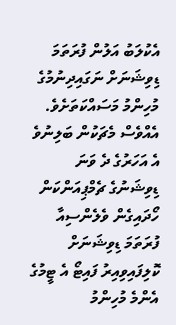އެކުލަބު އަލުން ފުރަތަމަ ޑިވިޝަނަށް ނަގައިދިނުމުގެ މުހިންމު މަސައްކަތަށެވެ. އެއްވެސް މެޗަކުން ބަލިނުވެ އެ އަހަރުގެ ދެ ވަނަ ޑިވިޝަނުގެ ޗެމްޕިއަންކަން ހޯދައިގެން ވެލެންސިއާ ފުރަތަމަ ޑިވިޝަނަށް ކޮލިފައިވިއިރު ފައިޓޯ އެ ޓީމުގެ އެންމެ މުހިންމު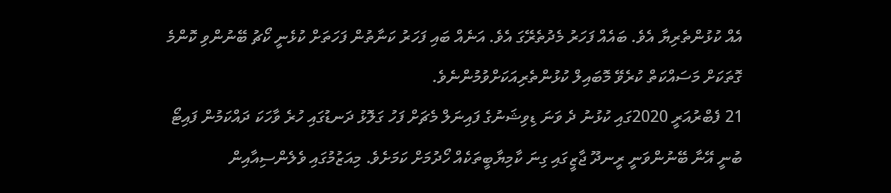އެއް ކުޅުންތެރިޔާ އެވެ. ބައެއް ފަހަރު މެދުތެރޭގަ އެވެ. އަނެއް ބައި ފަހަރު ކަނާތުން ފަހަތަށް ކުޅެނީ ކޯޗު ބޭނުންވި ކޮންމެ ގޮތަކަށް މަސައްކަތް ކުރެވޭ މޮބައިލް ކުޅުންތެރިއަކަށްވުމުންނެވެ.
21 ފެބްރުއަރީ 2020ގައި ކުޅުނު ދެ ވަނަ ޑިވިޝަނުގެ ފައިނަލް މެޗަށް ފަހު ގަލޮޅު ދަނޑުގައި ހުރެ ވާހަކަ ދައްކަމުން ފައިޓޯ ބުނީ އޭނާ ބޭނުންވަނީ ރީނދޫ ޖާޒީގައި ގިނަ ކާމިޔާބީތަކެއް ހޯދުމަށް ކަމަށެވެ. މިއަޒުމުގައި ވެލެންސިއާއިން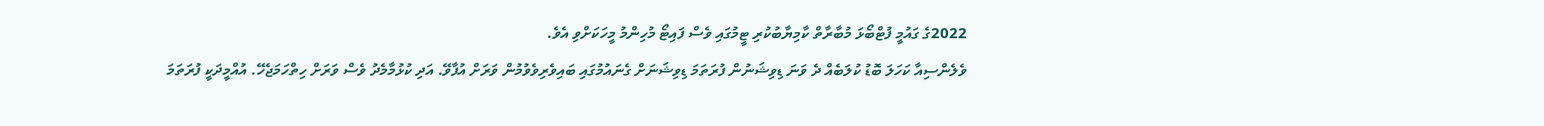2022ގެ ގައުމީ ފުޓްބޯޅަ މުބާރާތް ކާމިޔާބުކުރި ޓީމުގައި ވެސް ފައިޓޯ މުހިންމު މީހަކަށްވި އެވެ.
ވެލެންސިއާ ކަހަލަ ބޮޑު ކުލަބެއް ދެ ވަނަ ޑިވިޝަނުން ފުރަތަމަ ޑިވިޝަނަށް ގެނައުމުގައި ބައިވެރިވެވުމުން ވަރަށް އުފާވޭ. އަދި ކުޅުމާމެދު ވެސް ވަރަށް ހިތްހަމަޖެހޭ. އުއްމީދަކީ ފުރަތަމަ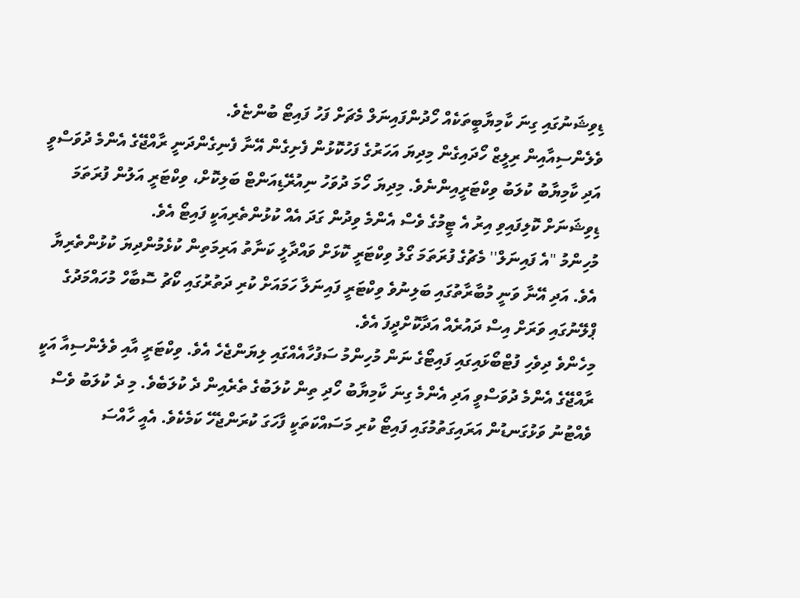ޑިވިޝަނުގައި ގިނަ ކާމިޔާބީތަކެއް ހޯދުންފައިނަލް މެޗަށް ފަހު ފައިޓޯ ބުންޏެވެ.
ވެލެންސިއާއިން ރިލީޒް ހޯދައިގެން މިދިޔަ އަހަރުގެ ފަހުކޮޅުން ފެށިގެން އޭނާ ފެނިގެންދަނީ ރާއްޖޭގެ އެންމެ ދުވަސްވީ އަދި ކާމިޔާބު ކުލަބު ވިކްޓަރީއިންނެވެ. މިދިޔަ ހޯމަ ދުވަހު ނިއުރޭޑިއަންޓް ބަލިކޮށް، ވިކްޓަރީ އަލުން ފުރަތަމަ ޑިވިޝަނަށް ކޮލިފައިވި އިރު އެ ޓީމުގެ ވެސް އެންމެ ވިދުން ގަދަ އެއް ކުޅުންތެރިއަކީ ފައިޓޯ އެވެ.
މުހިންމު "އެ ފައިނަލް'' މެޗުގެ ފުރަތަމަ ގޯލު ވިކްޓަރީ ކޮޅަށް ވައްދާލީ ކަނާތު އަރިމަތިން ކުޅެމުންދިޔަ ކުޅުންތެރިޔާ އެވެ. އަދި އޭނާ ވަނީ މުބާރާތުގައި ބަލިނުވެ ވިކްޓަރީ ފައިނަލާ ހަމައަށް ކުރި ދަތުރުގައި ކޯޗު ސޮބާހް މުހައްމަދުގެ ޕްލޭނުގައި ވަރަށް އިސް ދައުރެއް އަދާކޮށްދީފަ އެވެ.
މިހެންވެ ދިވެހި ފުޓްބޯޅައިގައި ފައިޓޯގެ ނަން މުހިންމު ސަފުހާއެއްގައި ލިޔަންޖެހެ އެވެ. ވިކްޓަރީ އާއި ވެލެންސިއާ އަކީ ރާއްޖޭގެ އެންމެ ދުވަސްވީ އަދި އެންމެ ގިނަ ކާމިޔާބު ހޯދި ތިން ކުލަބުގެ ތެރެއިން ދެ ކުލަބެވެ. މި ދެ ކުލަބު ވެސް ވެއްޓުނު ވަޅުގަނޑުން އަރައިގަތުމުގައި ފައިޓޯ ކުރި މަސައްކަތަކީ ފާހަގަ ކުރަންޖެހޭ ކަމެކެވެ. އެއީ ހާއްސަ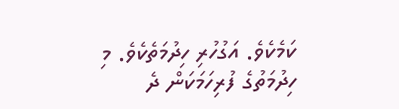ކަމެކެވެ. އަގުހުރި ހިދުމަތެކެވެ. މި ހިދުމަތުގެ ފުރިހަމަކަން ދެ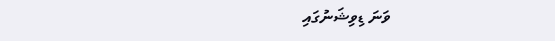ވަނަ ޑިވިޝަނުގައި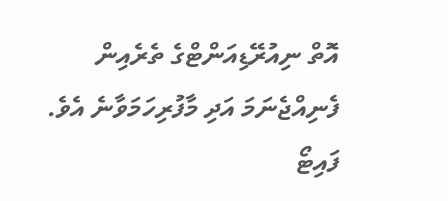އޮތް ނިއުރޭޑިއަންޓްގެ ތެރެއިން ފެނިއްޖެނަމަ އަދި މާފުރިހަމަވާނެ އެވެ. ފައިޓޯ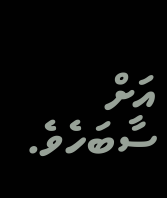އަށް ސާބަހެވެ.